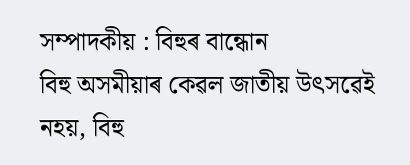সম্পাদকীয় : বিহুৰ বান্ধোন
বিহু অসমীয়াৰ কেৱল জাতীয় উৎসৱেই নহয়, বিহু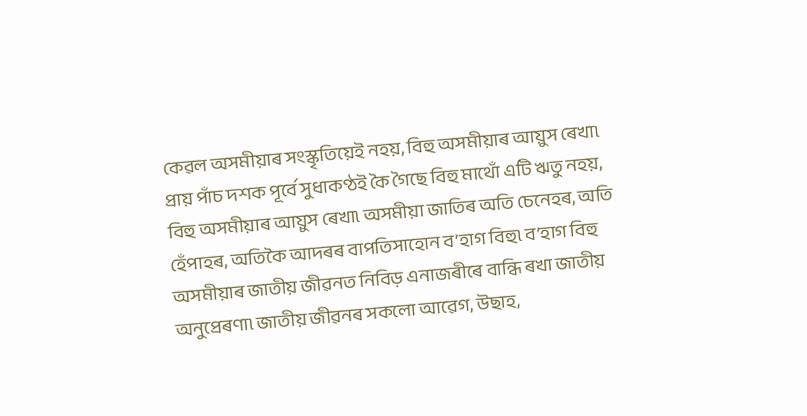কেৱল অসমীয়াৰ সংস্কৃতিয়েই নহয়, বিহু অসমীয়াৰ আয়ুস ৰেখা৷ প্রায় পাঁচ দশক পূর্বে সুধাকণ্ঠই কৈ গৈছে বিহু মাথোঁ এটি ঋতু নহয়, বিহু অসমীয়াৰ আয়ুস ৰেখা৷ অসমীয়া জাতিৰ অতি চেনেহৰ, অতি হেঁপাহৰ, অতিকৈ আদৰৰ বাপতিসাহোন ব’হাগ বিহু৷ ব’হাগ বিহু অসমীয়াৰ জাতীয় জীৱনত নিবিড় এনাজৰীৰে বান্ধি ৰখা জাতীয় অনুপ্রেৰণা৷ জাতীয় জীৱনৰ সকলো আৱেগ, উছাহ,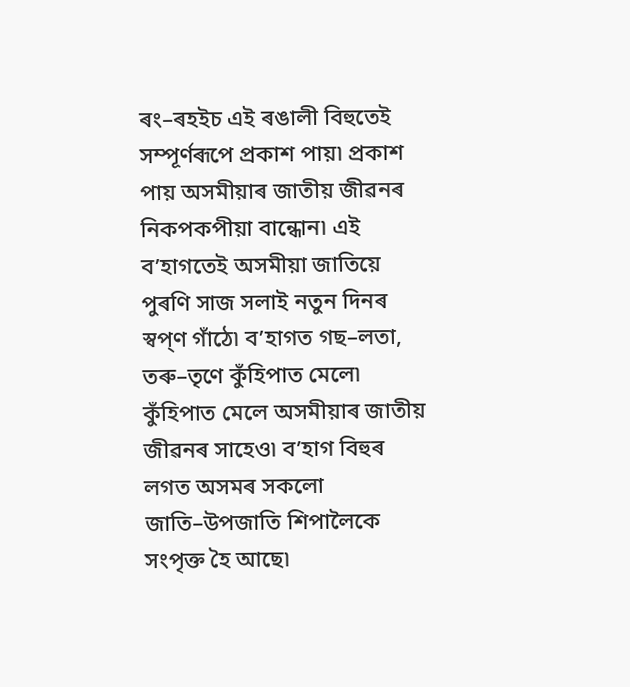ৰং–ৰহইচ এই ৰঙালী বিহুতেই সম্পূর্ণৰূপে প্রকাশ পায়৷ প্রকাশ পায় অসমীয়াৰ জাতীয় জীৱনৰ নিকপকপীয়া বান্ধোন৷ এই ব’হাগতেই অসমীয়া জাতিয়ে পুৰণি সাজ সলাই নতুন দিনৰ স্বপ্ণ গাঁঠে৷ ব’হাগত গছ–লতা, তৰু–তৃণে কুঁহিপাত মেলে৷ কুঁহিপাত মেলে অসমীয়াৰ জাতীয় জীৱনৰ সাহেও৷ ব’হাগ বিহুৰ লগত অসমৰ সকলো জাতি–উপজাতি শিপালৈকে সংপৃক্ত হৈ আছে৷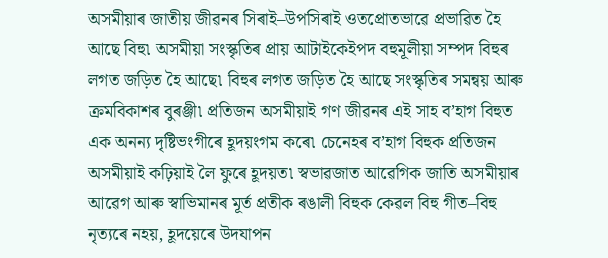অসমীয়াৰ জাতীয় জীৱনৰ সিৰাই–উপসিৰাই ওতপ্রোতভাৱে প্রভাৱিত হৈ আছে বিহু৷ অসমীয়া সংস্কৃতিৰ প্রায় আটাইকেইপদ বহুমূলীয়া সম্পদ বিহুৰ লগত জড়িত হৈ আছে৷ বিহুৰ লগত জড়িত হৈ আছে সংস্কৃতিৰ সমন্বয় আৰু ক্রমবিকাশৰ বুৰঞ্জী৷ প্রতিজন অসমীয়াই গণ জীৱনৰ এই সাহ ব’হাগ বিহুত এক অনন্য দৃষ্টিভংগীৰে হূদয়ংগম কৰে৷ চেনেহৰ ব’হাগ বিহুক প্রতিজন অসমীয়াই কঢ়িয়াই লৈ ফুৰে হূদয়ত৷ স্বভাৱজাত আৱেগিক জাতি অসমীয়াৰ আৱেগ আৰু স্বাভিমানৰ মূর্ত প্রতীক ৰঙালী বিহুক কেৱল বিহু গীত–বিহু নৃত্যৰে নহয়, হূদয়েৰে উদযাপন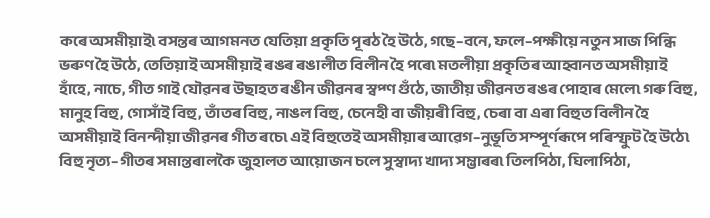কৰে অসমীয়াই৷ বসন্তৰ আগমনত যেতিয়া প্রকৃতি পূৰঠ হৈ উঠে, গছে–বনে, ফলে–পক্ষীয়ে নতুন সাজ পিন্ধি ভৰুণ হৈ উঠে, তেতিয়াই অসমীয়াই ৰঙৰ ৰঙালীত বিলীন হৈ পৰে৷ মতলীয়া প্রকৃতিৰ আহ্বানত অসমীয়াই হাঁহে, নাচে, গীত গাই যৌৱনৰ উছাহত ৰঙীন জীৱনৰ স্বপ্ণ গুঁঠে, জাতীয় জীৱনত ৰঙৰ পোহাৰ মেলে৷ গৰু বিহু, মানুহ বিহু, গোসাঁই বিহু, তাঁতৰ বিহু, নাঙল বিহু, চেনেহী বা জীয়ৰী বিহু, চেৰা বা এৰা বিহুত বিলীন হৈ অসমীয়াই বিনন্দীয়া জীৱনৰ গীত ৰচে৷ এই বিহুতেই অসমীয়াৰ আৱেগ–নুভূতি সম্পূর্ণৰূপে পৰিস্ফুট হৈ উঠে৷ বিহু নৃত্য–গীতৰ সমান্তৰালকৈ জুহালত আয়োজন চলে সুস্বাদ্য খাদ্য সম্ভাৰৰ৷ তিলপিঠা, ঘিলাপিঠা,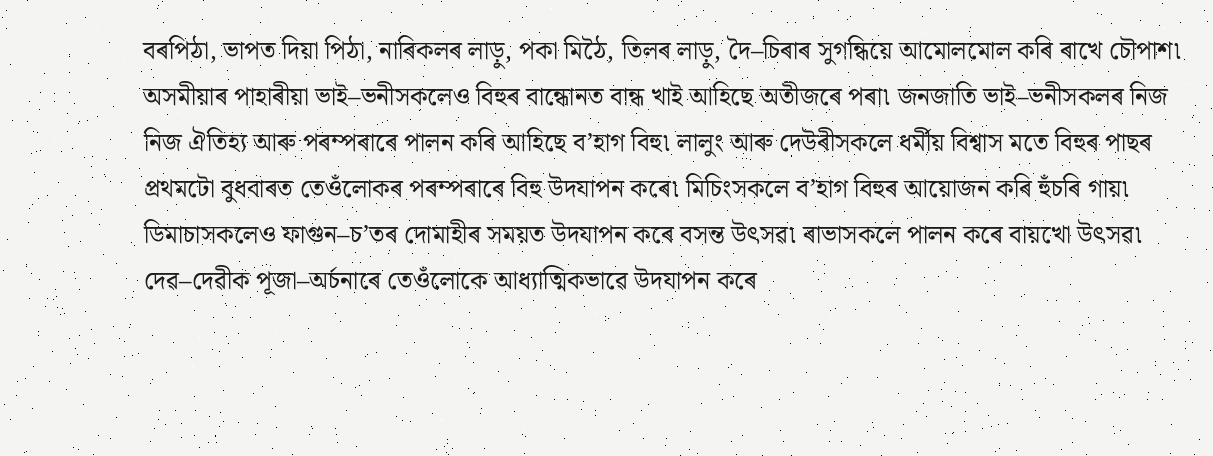বৰপিঠা, ভাপত দিয়া পিঠা, নাৰিকলৰ লাড়ু, পকা মিঠৈ, তিলৰ লাড়ু, দৈ–চিৰাৰ সুগন্ধিয়ে আমোলমোল কৰি ৰাখে চৌপাশ৷
অসমীয়াৰ পাহাৰীয়া ভাই–ভনীসকলেও বিহুৰ বান্ধোনত বান্ধ খাই আহিছে অতীজৰে পৰা৷ জনজাতি ভাই–ভনীসকলৰ নিজ নিজ ঐতিহ্য আৰু পৰম্পৰাৰে পালন কৰি আহিছে ব’হাগ বিহু৷ লালুং আৰু দেউৰীসকলে ধর্মীয় বিশ্বাস মতে বিহুৰ পাছৰ প্রথমটো বুধবাৰত তেওঁলোকৰ পৰম্পৰাৰে বিহু উদযাপন কৰে৷ মিচিংসকলে ব’হাগ বিহুৰ আয়োজন কৰি হুঁচৰি গায়৷ ডিমাচাসকলেও ফাগুন–চ’তৰ দোমাহীৰ সময়ত উদযাপন কৰে বসন্ত উৎসৱ৷ ৰাভাসকলে পালন কৰে বায়খো উৎসৱ৷ দেৱ–দেৱীক পূজা–অর্চনাৰে তেওঁলোকে আধ্যাত্মিকভাৱে উদযাপন কৰে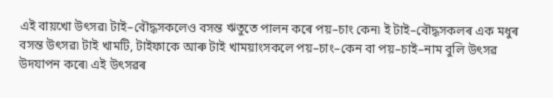এই বায়খো উৎসৱ৷ টাই–বৌদ্ধসকলেও বসন্ত ঋতুতে পালন কৰে পয়–চাং কেন৷ ই টাই–বৌদ্ধসকলৰ এক মধুৰ বসন্ত উৎসৱ৷ টাই খামটি, টাইফাকে আৰু টাই খাময়াংসকলে পয়–চাং–কেন বা পয়–চাই–নাম বুলি উৎসৱ উদযাপন কৰে৷ এই উৎসৱৰ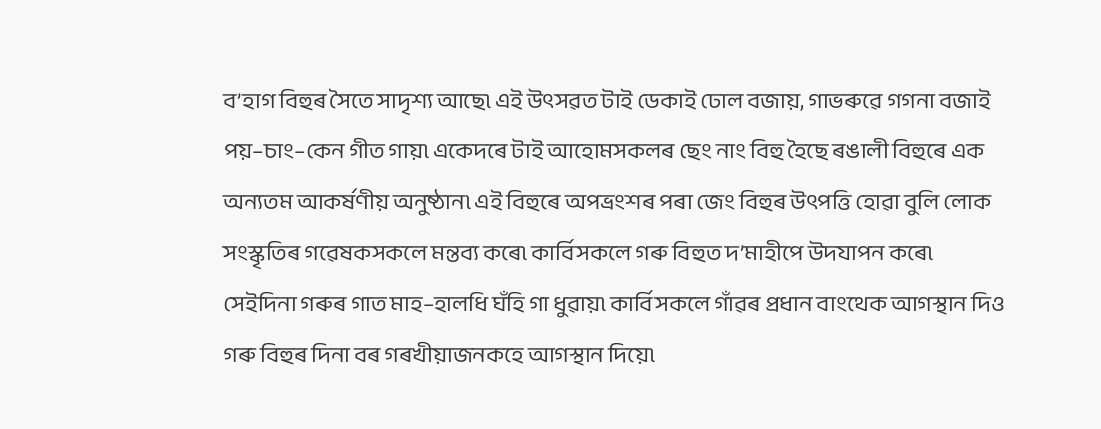ব’হাগ বিহুৰ সৈতে সাদৃশ্য আছে৷ এই উৎসৱত টাই ডেকাই ঢোল বজায়, গাভৰুৱে গগনা বজাই পয়–চাং–কেন গীত গায়৷ একেদৰে টাই আহোমসকলৰ ছেং নাং বিহু হৈছে ৰঙালী বিহুৰে এক অন্যতম আকর্ষণীয় অনুষ্ঠান৷ এই বিহুৰে অপভ্রংশৰ পৰা জেং বিহুৰ উৎপত্তি হোৱা বুলি লোক সংস্কৃতিৰ গৱেষকসকলে মন্তব্য কৰে৷ কার্বিসকলে গৰু বিহুত দ’মাহীপে উদযাপন কৰে৷ সেইদিনা গৰুৰ গাত মাহ–হালধি ঘঁহি গা ধুৱায়৷ কার্বিসকলে গাঁৱৰ প্রধান বাংথেক আগস্থান দিও গৰু বিহুৰ দিনা বৰ গৰখীয়াজনকহে আগস্থান দিয়ে৷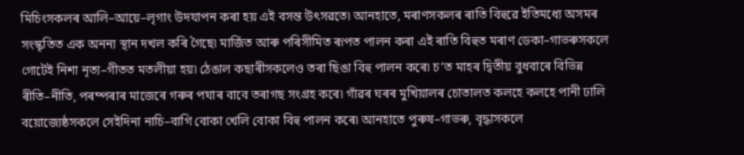মিচিংসকলৰ আলি–আয়ে–লৃগাং উদযাপন কৰা হয় এই বসন্ত উৎসৱতে৷ আনহাতে, মৰাণসকলৰ ৰাতি বিহুৱে ইতিমধ্যে অসমৰ সংস্কৃতিত এক অনন্য স্থান দখল কৰি গৈছে৷ মার্জিত আৰু পৰিসীমিত ৰূপত পালন কৰা এই ৰাতি বিহুত মৰাণ ডেকা–গাভৰুসকলে গোটেই নিশা নৃত্য–গীতত মতলীয়া হয়৷ ঠেঙাল কছাৰীসকলেও তৰা ছিঙা বিহু পালন কৰে৷ চ’ত মাহৰ দ্বিতীয় বুধবাৰে বিভিন্ন ৰীতি–নীতি, পৰম্পৰাৰ মাজেৰে গৰুৰ পঘাৰ বাবে তৰাগছ সংগ্রহ কৰে৷ গাঁৱৰ ঘৰৰ মুখিয়ালৰ চোতালত কলহে কলহে পানী ঢালি বয়োজ্যেষ্ঠসকলে সেইদিনা নাচি–বাগি বোকা খেলি বোকা বিহু পালন কৰে৷ আনহাতে পুৰুষ–গাভৰু, বৃদ্ধাসকলে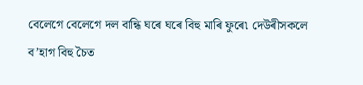বেলেগে বেলেগে দল বান্ধি ঘৰে ঘৰে বিহু মাৰি ফুৰে৷ দেউৰীসকলে ব’হাগ বিহু চৈত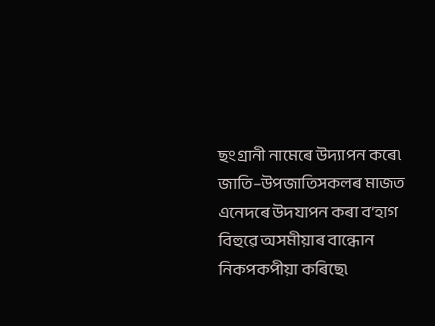ছংগ্রানী নামেৰে উদ্যাপন কৰে৷ জাতি–উপজাতিসকলৰ মাজত এনেদৰে উদযাপন কৰা ব’হাগ বিহুৱে অসমীয়াৰ বান্ধোন নিকপকপীয়া কৰিছে৷